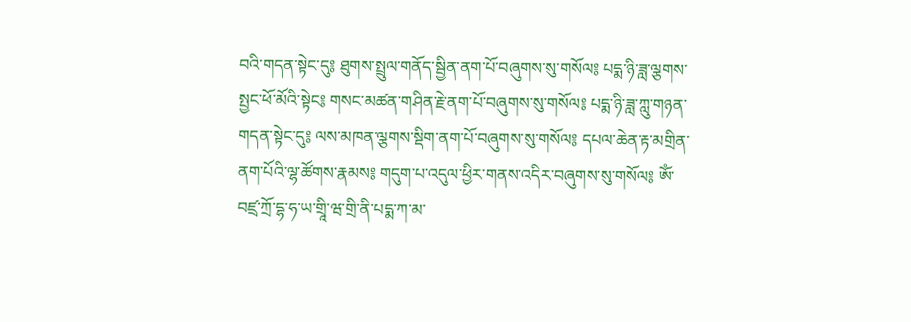བའི་གདན་སྟེང་དུ༔ ཐུགས་སྤྲུལ་གནོད་སྦྱིན་ནག་པོ་བཞུགས་སུ་གསོལ༔ པདྨ་ཉི་ཟླ་ལྕགས་སྤྱང་ཕོ་མོའི་སྟེང༔ གསང་མཚན་གཤིན་རྗེ་ནག་པོ་བཞུགས་སུ་གསོལ༔ པདྨ་ཉི་ཟླ་ཀླུ་གཉན་གདན་སྟེང་དུ༔ ལས་མཁན་ལྕགས་སྡིག་ནག་པོ་བཞུགས་སུ་གསོལ༔ དཔལ་ཆེན་རྟ་མགྲིན་ནག་པོའི་ལྷ་ཚོགས་རྣམས༔ གདུག་པ་འདུལ་ཕྱིར་གནས་འདིར་བཞུགས་སུ་གསོལ༔ ཨོཾ་བཛྲ་ཀྲོ་དྷ་ཧ་ཡ་གྲཱི་ཝ་གྲི་ནི་པདྨ་ཀ་མ་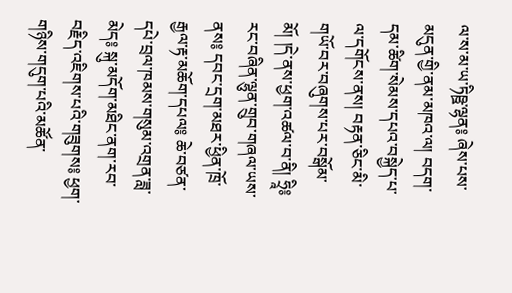ལ་ས་མ་ཡ་ཏིཥྛ་ལྷན༔ ཞེས་པས་མདུན་གྱི་ནམ་མཁའ་ལ། བདག་དམ་ཚིག་སེམས་དཔའ་བསྐྱེད་པ་ལ་དགོངས་ནས། བརྟན་ཅིང་མི་གཡོ་བར་བཞུགས་པར་བསྒོམ་མོ། །དེ་ནས་ཕྱག་འཚལ་བ་ནི། ཧྲཱི༔ རང་བཞིན་ལྷུན་གྲུབ་གཞལ་ཡས་ནས༔ དབང་དྲག་མཐར་ཕྱིན་ཁྲོ་རྒྱལ་རྟ་མཆོག་དཔལ༔ ཆེ་བཙན་དཔེ་བྲལ་ཁམས་གསུམ་འགྲན་ཟླ་མེད༔ སྐུ་མདོག་མཐིང་ནག་རབ་བརྗིད་འཇིགས་པའི་གཟུགས༔ ཕྱག་གཉིས་གདུག་པའི་མཚོན་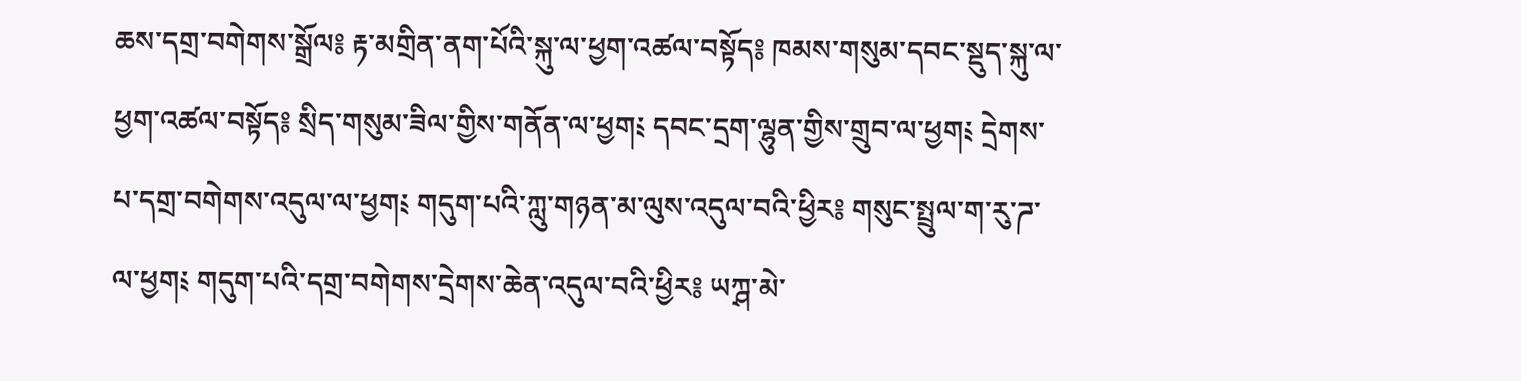ཆས་དགྲ་བགེགས་སྒྲོལ༔ རྟ་མགྲིན་ནག་པོའི་སྐུ་ལ་ཕྱག་འཚལ་བསྟོད༔ ཁམས་གསུམ་དབང་སྡུད་སྐུ་ལ་ཕྱག་འཚལ་བསྟོད༔ སྲིད་གསུམ་ཟིལ་གྱིས་གནོན་ལ་ཕྱག༴ དབང་དྲག་ལྷུན་གྱིས་གྲུབ་ལ་ཕྱག༴ དྲེགས་པ་དགྲ་བགེགས་འདུལ་ལ་ཕྱག༴ གདུག་པའི་ཀླུ་གཉན་མ་ལུས་འདུལ་བའི་ཕྱིར༔ གསུང་སྤྲུལ་ག་རུ་ཌ་ལ་ཕྱག༴ གདུག་པའི་དགྲ་བགེགས་དྲེགས་ཆེན་འདུལ་བའི་ཕྱིར༔ ཡཀྴ་མེ་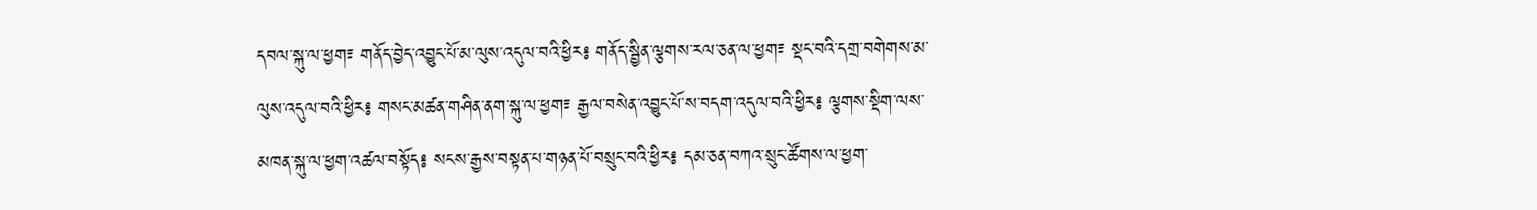དབལ་སྐུ་ལ་ཕྱག༴ གནོད་བྱེད་འབྱུང་པོ་མ་ལུས་འདུལ་བའི་ཕྱིར༔ གནོད་སྦྱིན་ལྕགས་རལ་ཅན་ལ་ཕྱག༴ སྡང་བའི་དགྲ་བགེགས་མ་ལུས་འདུལ་བའི་ཕྱིར༔ གསང་མཚན་གཤིན་ནག་སྐུ་ལ་ཕྱག༴ རྒྱལ་བསེན་འབྱུང་པོ་ས་བདག་འདུལ་བའི་ཕྱིར༔ ལྕགས་སྡིག་ལས་མཁན་སྐུ་ལ་ཕྱག་འཚལ་བསྟོད༔ སངས་རྒྱས་བསྟན་པ་གཉན་པོ་བསྲུང་བའི་ཕྱིར༔ དམ་ཅན་བཀའ་སྲུང་ཚོགས་ལ་ཕྱག་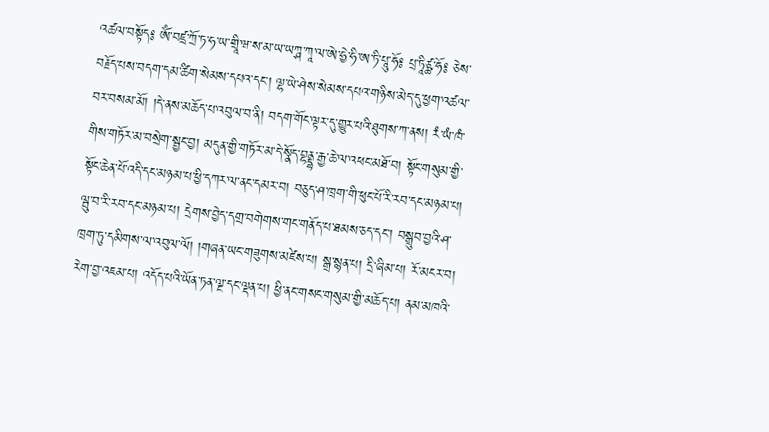འཚལ་བསྟོད༔ ཨོཾ་བཛྲ་ཀྲོ་ཏ་ཧ་ཡ་གྲཱི་ཝ་ས་མ་ཡ་ཡཀྴ་ཀཱ་ལ་ཨེ་ཧྱེ་ཧི་ཨ་ཏི་པཱུ་ཧོ༔ པྲ་ཏཱིཙྪ་ཧོ༔ ཅེས་བརྗོད་པས་བདག་དམ་ཚིག་སེམས་དཔའ་དང་། ལྷ་ཡེ་ཤེས་སེམས་དཔའ་གཉིས་མེད་དུ་ཕྱག་འཚལ་བར་བསམ་མོ། །དེ་ནས་མཆོད་པ་འབུལ་བ་ནི། བདག་གོང་ལྟར་དུ་གྱུར་པའི་ཐུགས་ཀ་ནས། རཾ་ཡཾ་ཁཾ་གིས་གཏོར་མ་བསྲེག་སྦྱང་བྱ། མདུན་གྱི་གཏོར་མ་དེ་སྣོད་བྷནྡྷ་རྒྱ་ཆེ་ལ་འཕང་མཐོ་བ། སྟོང་གསུམ་གྱི་སྟོང་ཆེན་པོ་འདི་དང་མཉམ་པ་ཕྱི་དཀར་ལ་ནང་དམར་བ། བཅུད་ཤ་ཁྲག་གི་ཕུང་པོ་རི་རབ་དང་མཉམ་པ། ལྦུ་བ་རི་རབ་དང་མཉམ་པ། དྲེགས་བྱེད་དགྲ་བགེགས་གང་གནོད་པ་ཐམས་ཅད་དང་། བསྒྲུབ་བྱའི་ཤ་ཁྲག་ཏུ་དམིགས་ལ་འབུལ་ལོ། །གཞན་ཡང་གཟུགས་མཛེས་པ། སྒྲ་སྙན་པ། དྲི་ཞིམ་པ། རོ་མངར་བ། རེག་བྱ་འཇམ་པ། འདོད་པའི་ཡོན་ཏན་ལྔ་དང་ལྡན་པ། ཕྱི་ནང་གསང་གསུམ་གྱི་མཆོད་པ། ནམ་མཁའི་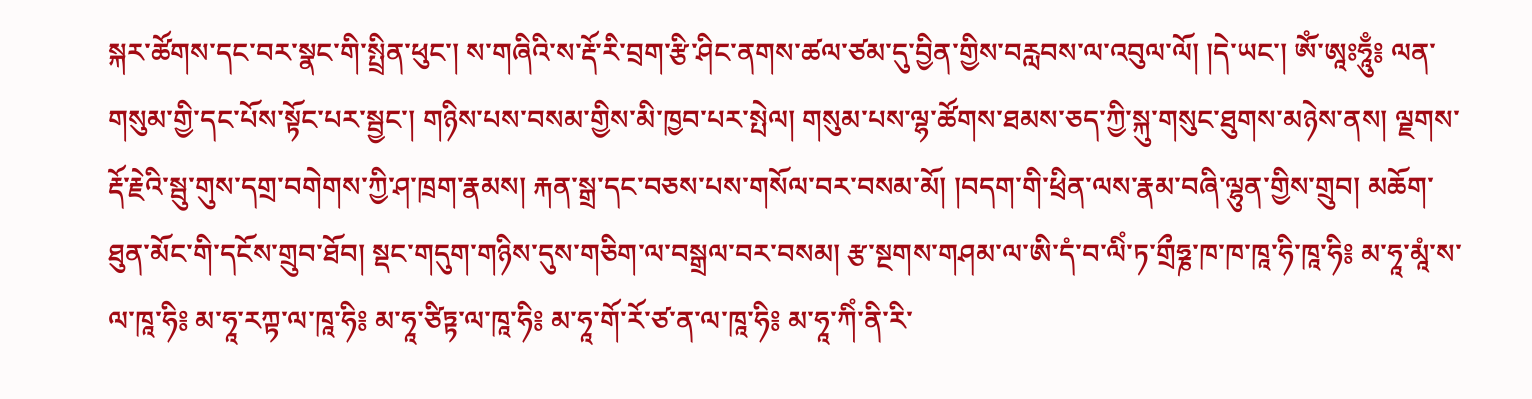སྐར་ཚོགས་དང་བར་སྣང་གི་སྤྲིན་ཕུང་། ས་གཞིའི་ས་རྡོ་རི་བྲག་རྩི་ཤིང་ནགས་ཚལ་ཙམ་དུ་བྱིན་གྱིས་བརླབས་ལ་འབུལ་ལོ། །དེ་ཡང་། ཨོཾ་ཨཱཿཧཱུྃ༔ ལན་གསུམ་གྱི་དང་པོས་སྟོང་པར་སྦྱང་། གཉིས་པས་བསམ་གྱིས་མི་ཁྱབ་པར་སྤེལ། གསུམ་པས་ལྷ་ཚོགས་ཐམས་ཅད་ཀྱི་སྐུ་གསུང་ཐུགས་མཉེས་ནས། ལྗགས་རྡོ་རྗེའི་སྦུ་གུས་དགྲ་བགེགས་ཀྱི་ཤ་ཁྲག་རྣམས། རྐན་སྒྲ་དང་བཅས་པས་གསོལ་བར་བསམ་མོ། །བདག་གི་ཕྲིན་ལས་རྣམ་བཞི་ལྷུན་གྱིས་གྲུབ། མཆོག་ཐུན་མོང་གི་དངོས་གྲུབ་ཐོབ། སྡང་གདུག་གཉིས་དུས་གཅིག་ལ་བསྒྲལ་བར་བསམ། རྩ་སྔགས་གཤམ་ལ་ཨི་དཾ་བ་ལིཾ་ཏ་གྲྀཧྞ་ཁ་ཁ་ཁཱ་ཧི་ཁཱ་ཧི༔ མ་ཧཱ་མཱཾ་ས་ལ་ཁཱ་ཧི༔ མ་ཧཱ་རཀྟ་ལ་ཁཱ་ཧི༔ མ་ཧཱ་ཙིཏྟ་ལ་ཁཱ་ཧི༔ མ་ཧཱ་གོ་རོ་ཙ་ན་ལ་ཁཱ་ཧི༔ མ་ཧཱ་ཀིཾ་ནི་རི་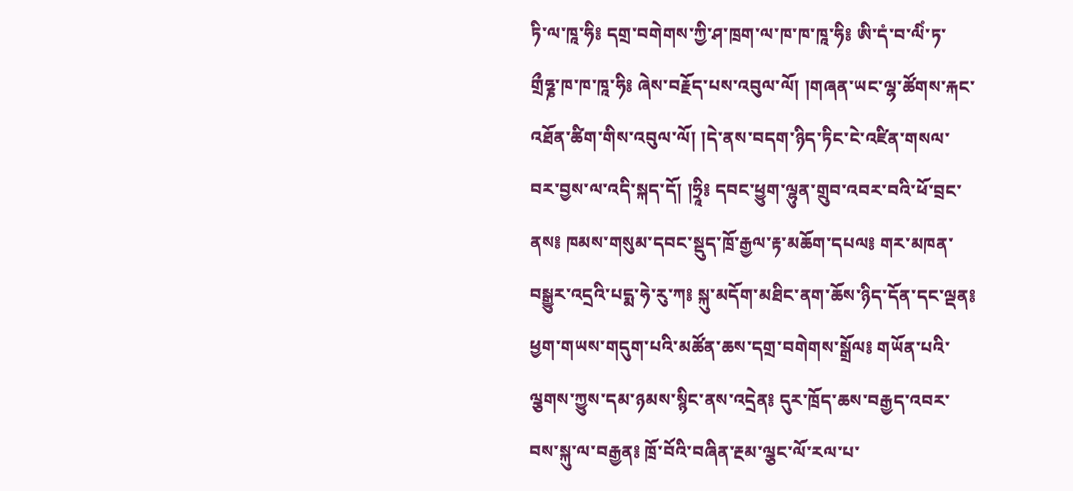ཏི་ལ་ཁཱ་ཧི༔ དགྲ་བགེགས་ཀྱི་ཤ་ཁྲག་ལ་ཁ་ཁ་ཁཱ་ཧི༔ ཨི་དཾ་བ་ལིཾ་ཏ་གྲྀཧྞ་ཁ་ཁ་ཁཱ་ཧི༔ ཞེས་བརྗོད་པས་འབུལ་ལོ། །གཞན་ཡང་ལྷ་ཚོགས་རྐང་འཐོན་ཚིག་གིས་འབུལ་ལོ། །དེ་ནས་བདག་ཉིད་ཏིང་ངེ་འཛིན་གསལ་བར་བྱས་ལ་འདི་སྐད་དོ། །ཧྲཱི༔ དབང་ཕྱུག་ལྷུན་གྲུབ་འབར་བའི་ཕོ་བྲང་ནས༔ ཁམས་གསུམ་དབང་སྡུད་ཁྲོ་རྒྱལ་རྟ་མཆོག་དཔལ༔ གར་མཁན་བསྒྱུར་འདྲའི་པདྨ་ཧེ་རུ་ཀ༔ སྐུ་མདོག་མཐིང་ནག་ཆོས་ཉིད་དོན་དང་ལྡན༔ ཕྱག་གཡས་གདུག་པའི་མཚོན་ཆས་དགྲ་བགེགས་སྒྲོལ༔ གཡོན་པའི་ལྕགས་ཀྱུས་དམ་ཉམས་སྙིང་ནས་འདྲེན༔ དུར་ཁྲོད་ཆས་བརྒྱད་འབར་བས་སྐུ་ལ་བརྒྱན༔ ཁྲོ་བོའི་བཞིན་རྔམ་ལྕང་ལོ་རལ་པ་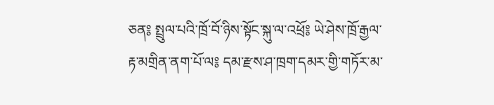ཅན༔ སྤྲུལ་པའི་ཁྲོ་བོ་ཉིས་སྟོང་སྐུ་ལ་འཕྲོ༔ ཡེ་ཤེས་ཁྲོ་རྒྱལ་རྟ་མགྲིན་ནག་པོ་ལ༔ དམ་རྫས་ཤ་ཁྲག་དམར་གྱི་གཏོར་མ་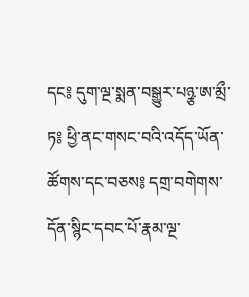དང༔ དུག་ལྔ་སྨན་བསྒྱུར་པཉྩ་ཨ་མྲྀ་ཏ༔ ཕྱི་ནང་གསང་བའི་འདོད་ཡོན་ཚོགས་དང་བཅས༔ དགྲ་བགེགས་དོན་སྙིང་དབང་པོ་རྣམ་ལྔ་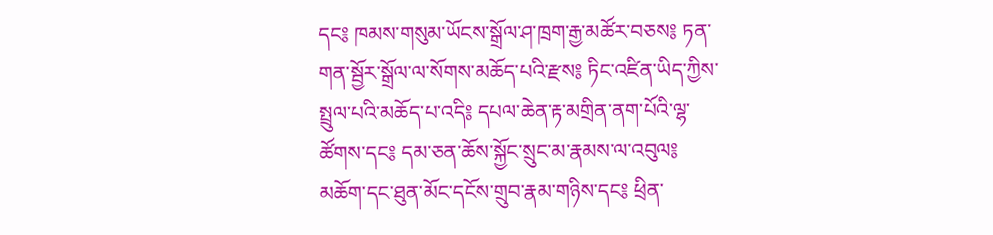དང༔ ཁམས་གསུམ་ཡོངས་སྒྲོལ་ཤ་ཁྲག་རྒྱ་མཚོར་བཅས༔ ཏན་གན་སྦྱོར་སྒྲོལ་ལ་སོགས་མཆོད་པའི་རྫས༔ ཏིང་འཛིན་ཡིད་ཀྱིས་སྤྲུལ་པའི་མཆོད་པ་འདི༔ དཔལ་ཆེན་རྟ་མགྲིན་ནག་པོའི་ལྷ་ཚོགས་དང༔ དམ་ཅན་ཆོས་སྐྱོང་སྲུང་མ་རྣམས་ལ་འབུལ༔ མཆོག་དང་ཐུན་མོང་དངོས་གྲུབ་རྣམ་གཉིས་དང༔ ཕྲིན་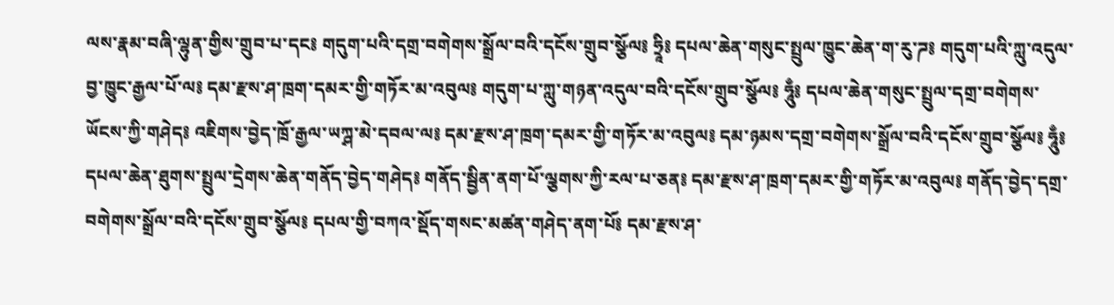ལས་རྣམ་བཞི་ལྷུན་གྱིས་གྲུབ་པ་དང༔ གདུག་པའི་དགྲ་བགེགས་སྒྲོལ་བའི་དངོས་གྲུབ་སྩོལ༔ ཧྲཱི༔ དཔལ་ཆེན་གསུང་སྤྲུལ་ཁྱུང་ཆེན་ག་རུ་ཌ༔ གདུག་པའི་ཀླུ་འདུལ་བྱ་ཁྱུང་རྒྱལ་པོ་ལ༔ དམ་རྫས་ཤ་ཁྲག་དམར་གྱི་གཏོར་མ་འབུལ༔ གདུག་པ་ཀླུ་གཉན་འདུལ་བའི་དངོས་གྲུབ་སྩོལ༔ ཧཱུྃ༔ དཔལ་ཆེན་གསུང་སྤྲུལ་དགྲ་བགེགས་ཡོངས་ཀྱི་གཤེད༔ འཇིགས་བྱེད་ཁྲོ་རྒྱལ་ཡཀྴ་མེ་དབལ་ལ༔ དམ་རྫས་ཤ་ཁྲག་དམར་གྱི་གཏོར་མ་འབུལ༔ དམ་ཉམས་དགྲ་བགེགས་སྒྲོལ་བའི་དངོས་གྲུབ་སྩོལ༔ ཧཱུྃ༔ དཔལ་ཆེན་ཐུགས་སྤྲུལ་དྲེགས་ཆེན་གནོད་བྱེད་གཤེད༔ གནོད་སྦྱིན་ནག་པོ་ལྕགས་ཀྱི་རལ་པ་ཅན༔ དམ་རྫས་ཤ་ཁྲག་དམར་གྱི་གཏོར་མ་འབུལ༔ གནོད་བྱེད་དགྲ་བགེགས་སྒྲོལ་བའི་དངོས་གྲུབ་སྩོལ༔ དཔལ་གྱི་བཀའ་སྡོད་གསང་མཚན་གཤེད་ནག་པོ༔ དམ་རྫས་ཤ་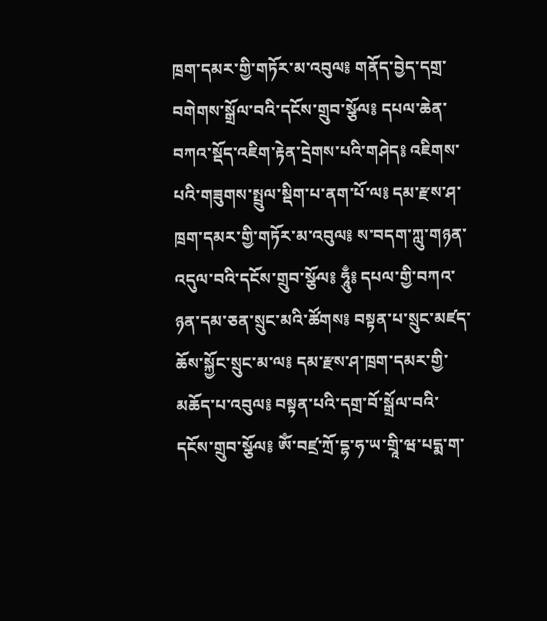ཁྲག་དམར་གྱི་གཏོར་མ་འབུལ༔ གནོད་བྱེད་དགྲ་བགེགས་སྒྲོལ་བའི་དངོས་གྲུབ་སྩོལ༔ དཔལ་ཆེན་བཀའ་སྡོད་འཇིག་རྟེན་དྲེགས་པའི་གཤེད༔ འཇིགས་པའི་གཟུགས་སྤྲུལ་སྡིག་པ་ནག་པོ་ལ༔ དམ་རྫས་ཤ་ཁྲག་དམར་གྱི་གཏོར་མ་འབུལ༔ ས་བདག་ཀླུ་གཉན་འདུལ་བའི་དངོས་གྲུབ་སྩོལ༔ ཧཱུྃ༔ དཔལ་གྱི་བཀའ་ཉན་དམ་ཅན་སྲུང་མའི་ཚོགས༔ བསྟན་པ་སྲུང་མཛད་ཆོས་སྐྱོང་སྲུང་མ་ལ༔ དམ་རྫས་ཤ་ཁྲག་དམར་གྱི་མཆོད་པ་འབུལ༔ བསྟན་པའི་དགྲ་བོ་སྒྲོལ་བའི་དངོས་གྲུབ་སྩོལ༔ ཨོཾ་བཛྲ་ཀྲོ་དྷ་ཧ་ཡ་གྲཱི་ཝ་པདྨ་ག་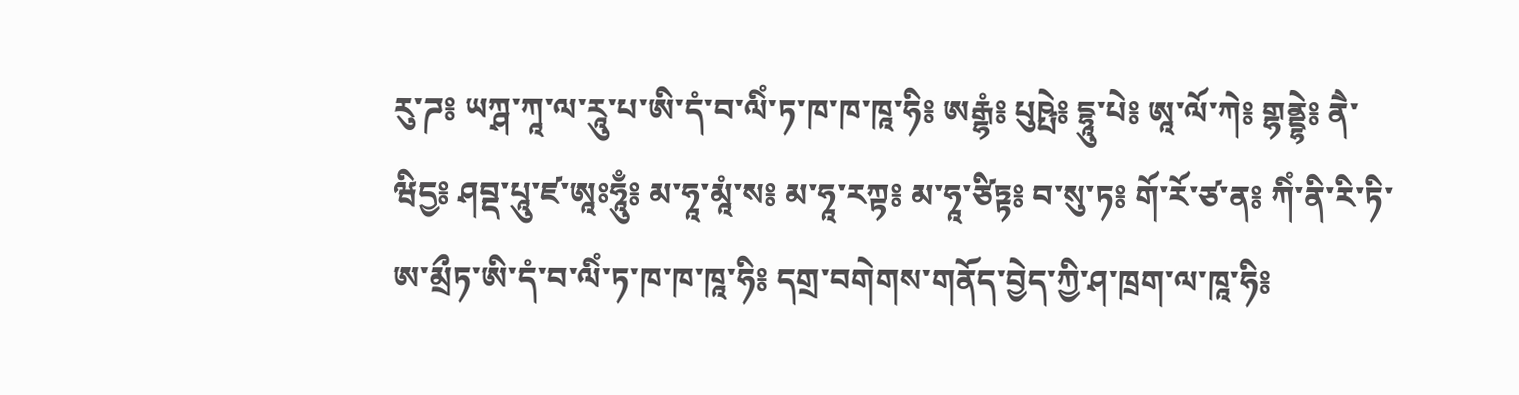རུ་ཌ༔ ཡཀྴ་ཀཱ་ལ་རཱུ་པ་ཨི་དཾ་བ་ལིཾ་ཏ་ཁ་ཁ་ཁཱ་ཧི༔ ཨརྒྷཾ༔ པུཥྤེ༔ དྷཱུ་པེ༔ ཨཱ་ལོ་ཀེ༔ གྷནྡྷེ༔ ནཻ་ཝིདྱ༔ ཤབྡ་པཱུ་ཛ་ཨཱཿཧཱུྃ༔ མ་ཧཱ་མཱཾ་ས༔ མ་ཧཱ་རཀྟ༔ མ་ཧཱ་ཙིཏྟ༔ བ་སུ་ཏ༔ གོ་རོ་ཙ་ན༔ ཀིཾ་ནི་རི་ཏི་ཨ་མྲྀཏ་ཨི་དཾ་བ་ལིཾ་ཏ་ཁ་ཁ་ཁཱ་ཧི༔ དགྲ་བགེགས་གནོད་བྱེད་ཀྱི་ཤ་ཁྲག་ལ་ཁཱ་ཧི༔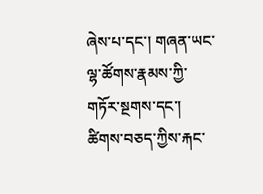ཞེས་པ་དང་། གཞན་ཡང་ལྷ་ཚོགས་རྣམས་ཀྱི་གཏོར་སྔགས་དང་། ཚིགས་བཅད་ཀྱིས་རྐང་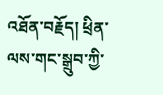འཐོན་བརྗོད། ཕྲིན་ལས་གང་སྒྲུབ་ཀྱི་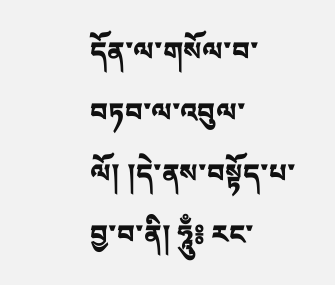དོན་ལ་གསོལ་བ་བཏབ་ལ་འབུལ་ལོ། །དེ་ནས་བསྟོད་པ་བྱ་བ་ནི། ཧཱུྃ༔ རང་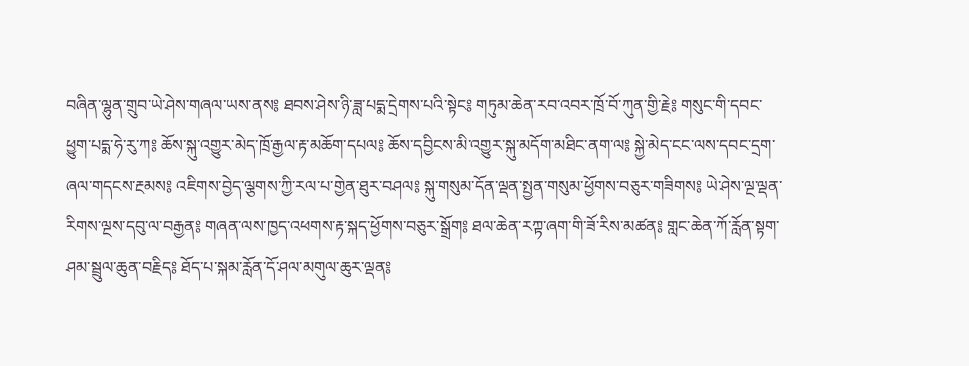བཞིན་ལྷུན་གྲུབ་ཡེ་ཤེས་གཞལ་ཡས་ནས༔ ཐབས་ཤེས་ཉི་ཟླ་པདྨ་དྲེགས་པའི་སྟེང༔ གཏུམ་ཆེན་རབ་འབར་ཁྲོ་བོ་ཀུན་གྱི་རྗེ༔ གསུང་གི་དབང་ཕྱུག་པདྨ་ཧེ་རུ་ཀ༔ ཆོས་སྐུ་འགྱུར་མེད་ཁྲོ་རྒྱལ་རྟ་མཆོག་དཔལ༔ ཆོས་དབྱིངས་མི་འགྱུར་སྐུ་མདོག་མཐིང་ནག་ལ༔ སྐྱེ་མེད་ངང་ལས་དབང་དྲག་ཞལ་གདངས་རྔམས༔ འཇིགས་བྱེད་ལྕགས་ཀྱི་རལ་པ་གྱེན་ཐུར་བཤལ༔ སྐུ་གསུམ་དོན་ལྡན་སྤྱན་གསུམ་ཕྱོགས་བཅུར་གཟིགས༔ ཡེ་ཤེས་ལྔ་ལྡན་རིགས་ལྔས་དབུ་ལ་བརྒྱན༔ གཞན་ལས་ཁྱད་འཕགས་རྟ་སྐད་ཕྱོགས་བཅུར་སྒྲོག༔ ཐལ་ཆེན་རཀྟ་ཞག་གི་ཟོ་རིས་མཚན༔ གླང་ཆེན་ཀོ་རློན་སྟག་ཤམ་སྦྲུལ་ཆུན་བརྗིད༔ ཐོད་པ་སྐམ་རློན་དོ་ཤལ་མགུལ་ཆུར་ལྡན༔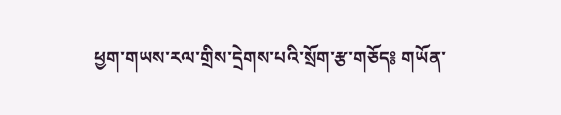ཕྱག་གཡས་རལ་གྲིས་དྲེགས་པའི་སྲོག་རྩ་གཅོད༔ གཡོན་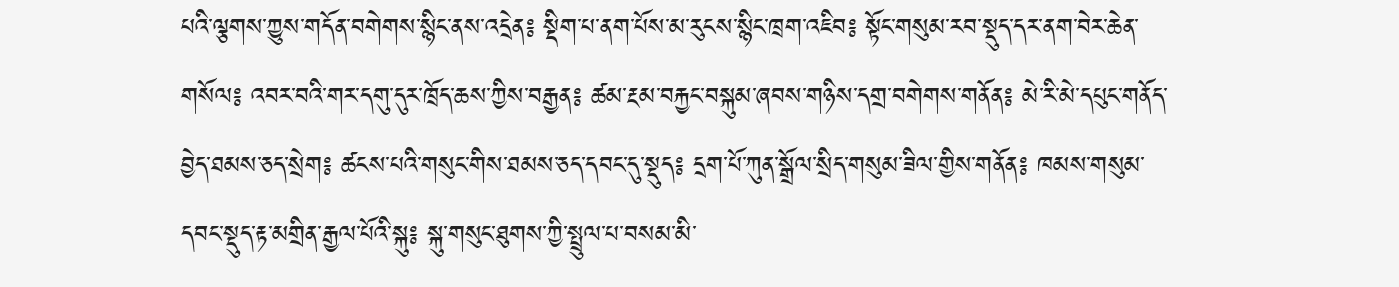པའི་ལྕགས་ཀྱུས་གདོན་བགེགས་སྙིང་ནས་འདྲེན༔ སྡིག་པ་ནག་པོས་མ་རུངས་སྙིང་ཁྲག་འཇིབ༔ སྟོང་གསུམ་རབ་སྡུད་དར་ནག་བེར་ཆེན་གསོལ༔ འབར་བའི་གར་དགུ་དུར་ཁྲོད་ཆས་ཀྱིས་བརྒྱན༔ ཚམ་རྔམ་བརྐྱང་བསྐུམ་ཞབས་གཉིས་དགྲ་བགེགས་གནོན༔ མེ་རི་མེ་དཔུང་གནོད་བྱེད་ཐམས་ཅད་སྲེག༔ ཚངས་པའི་གསུང་གིས་ཐམས་ཅད་དབང་དུ་སྡུད༔ དྲག་པོ་ཀུན་སྒྲོལ་སྲིད་གསུམ་ཟིལ་གྱིས་གནོན༔ ཁམས་གསུམ་དབང་སྡུད་རྟ་མགྲིན་རྒྱལ་པོའི་སྐུ༔ སྐུ་གསུང་ཐུགས་ཀྱི་སྤྲུལ་པ་བསམ་མི་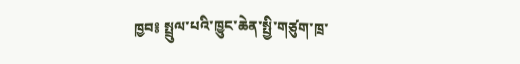ཁྱབ༔ སྤྲུལ་པའི་ཁྱུང་ཆེན་སྤྱི་གཙུག་ཁྲ་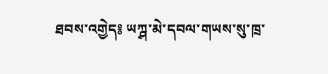ཐབས་འགྱེད༔ ཡཀྴ་མེ་དབལ་གཡས་སུ་ཁྲ་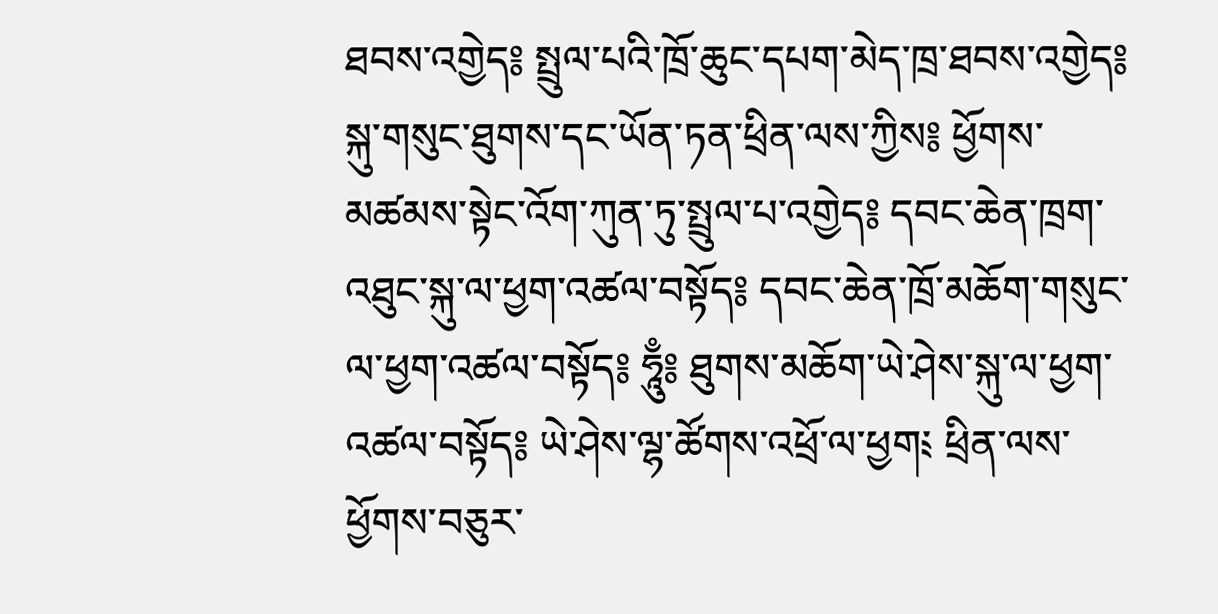ཐབས་འགྱེད༔ སྤྲུལ་པའི་ཁྲོ་ཆུང་དཔག་མེད་ཁྲ་ཐབས་འགྱེད༔ སྐུ་གསུང་ཐུགས་དང་ཡོན་ཏན་ཕྲིན་ལས་ཀྱིས༔ ཕྱོགས་མཚམས་སྟེང་འོག་ཀུན་ཏུ་སྤྲུལ་པ་འགྱེད༔ དབང་ཆེན་ཁྲག་འཐུང་སྐུ་ལ་ཕྱག་འཚལ་བསྟོད༔ དབང་ཆེན་ཁྲོ་མཆོག་གསུང་ལ་ཕྱག་འཚལ་བསྟོད༔ ཧཱུྃ༔ ཐུགས་མཆོག་ཡེ་ཤེས་སྐུ་ལ་ཕྱག་འཚལ་བསྟོད༔ ཡེ་ཤེས་ལྷ་ཚོགས་འཕྲོ་ལ་ཕྱག༴ ཕྲིན་ལས་ཕྱོགས་བཅུར་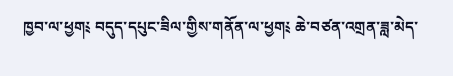ཁྱབ་ལ་ཕྱག༴ བདུད་དཔུང་ཟིལ་གྱིས་གནོན་ལ་ཕྱག༴ ཆེ་བཙན་འགྲན་ཟླ་མེད་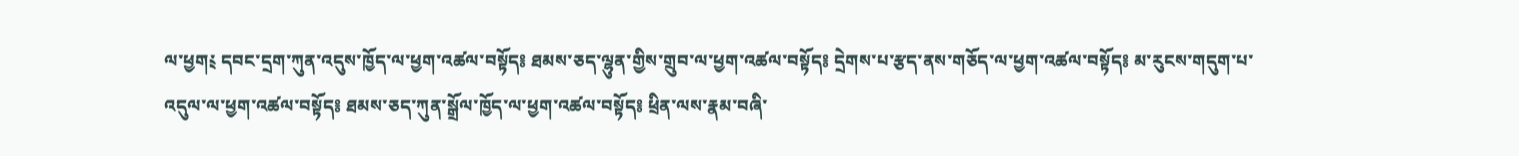ལ་ཕྱག༴ དབང་དྲག་ཀུན་འདུས་ཁྱོད་ལ་ཕྱག་འཚལ་བསྟོད༔ ཐམས་ཅད་ལྷུན་གྱིས་གྲུབ་ལ་ཕྱག་འཚལ་བསྟོད༔ དྲེགས་པ་རྩད་ནས་གཅོད་ལ་ཕྱག་འཚལ་བསྟོད༔ མ་རུངས་གདུག་པ་འདུལ་ལ་ཕྱག་འཚལ་བསྟོད༔ ཐམས་ཅད་ཀུན་སྒྲོལ་ཁྱོད་ལ་ཕྱག་འཚལ་བསྟོད༔ ཕྲིན་ལས་རྣམ་བཞི་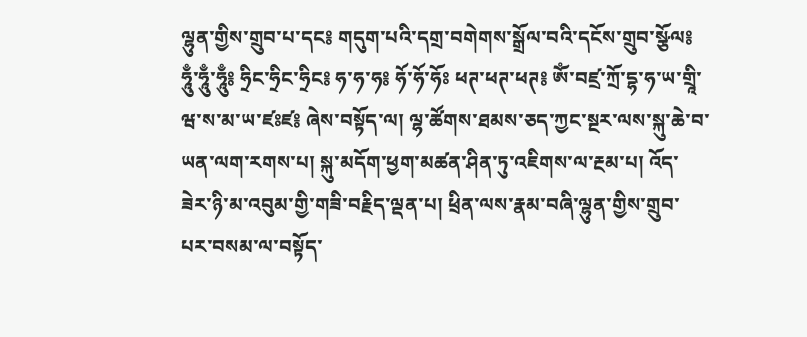ལྷུན་གྱིས་གྲུབ་པ་དང༔ གདུག་པའི་དགྲ་བགེགས་སྒྲོལ་བའི་དངོས་གྲུབ་སྩོལ༔ ཧཱུྃ་ཧཱུྃ་ཧཱུྃ༔ ཧྲིང་ཧྲིང་ཧྲིང༔ ཧ་ཧ་ཧ༔ ཧོ་ཧོ་ཧོཿ ཕཊ་ཕཊ་ཕཊ༔ ཨོཾ་བཛྲ་ཀྲོ་དྷ་ཧ་ཡ་གྲཱི་ཝ་ས་མ་ཡ་ཛཿཛ༔ ཞེས་བསྟོད་ལ། ལྷ་ཚོགས་ཐམས་ཅད་ཀྱང་སྔར་ལས་སྐུ་ཆེ་བ་ཡན་ལག་རགས་པ། སྐུ་མདོག་ཕྱག་མཚན་ཤིན་ཏུ་འཇིགས་ལ་རྔམ་པ། འོད་ཟེར་ཉི་མ་འབུམ་གྱི་གཟི་བརྗིད་ལྡན་པ། ཕྲིན་ལས་རྣམ་བཞི་ལྷུན་གྱིས་གྲུབ་པར་བསམ་ལ་བསྟོད་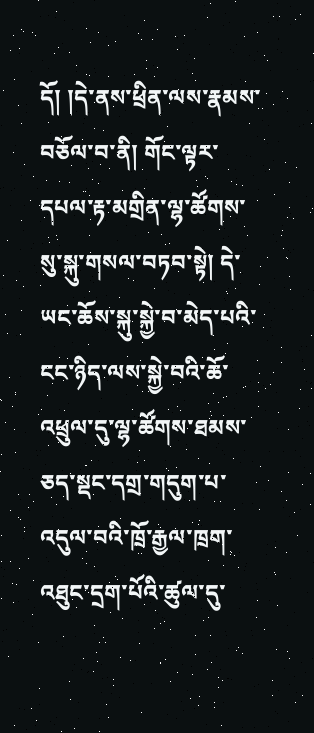དོ། །དེ་ནས་ཕྲིན་ལས་རྣམས་བཅོལ་བ་ནི། གོང་ལྟར་དཔལ་རྟ་མགྲིན་ལྷ་ཚོགས་སུ་སྐུ་གསལ་བཏབ་སྟེ། དེ་ཡང་ཆོས་སྐུ་སྐྱེ་བ་མེད་པའི་ངང་ཉིད་ལས་སྐྱེ་བའི་ཆོ་འཕྲུལ་དུ་ལྷ་ཚོགས་ཐམས་ཅད་སྡང་དགྲ་གདུག་པ་འདུལ་བའི་ཁྲོ་རྒྱལ་ཁྲག་འཐུང་དྲག་པོའི་ཚུལ་དུ་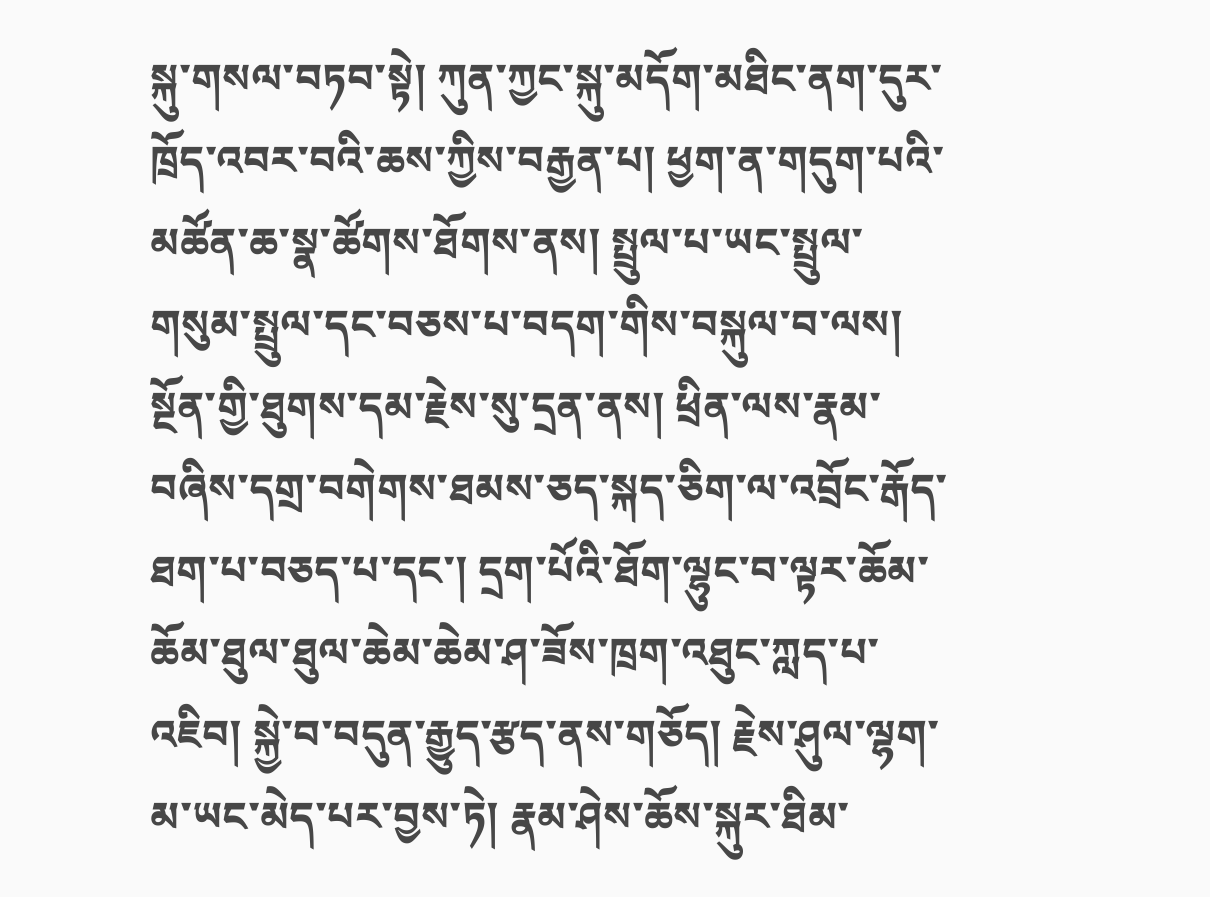སྐུ་གསལ་བཏབ་སྟེ། ཀུན་ཀྱང་སྐུ་མདོག་མཐིང་ནག་དུར་ཁྲོད་འབར་བའི་ཆས་ཀྱིས་བརྒྱན་པ། ཕྱག་ན་གདུག་པའི་མཚོན་ཆ་སྣ་ཚོགས་ཐོགས་ནས། སྤྲུལ་པ་ཡང་སྤྲུལ་གསུམ་སྤྲུལ་དང་བཅས་པ་བདག་གིས་བསྐུལ་བ་ལས། སྔོན་གྱི་ཐུགས་དམ་རྗེས་སུ་དྲན་ནས། ཕྲིན་ལས་རྣམ་བཞིས་དགྲ་བགེགས་ཐམས་ཅད་སྐད་ཅིག་ལ་འབྲོང་རྒོད་ཐག་པ་བཅད་པ་དང་། དྲག་པོའི་ཐོག་ལྷུང་བ་ལྟར་ཆོམ་ཆོམ་ཐུལ་ཐུལ་ཆེམ་ཆེམ་ཤ་ཟོས་ཁྲག་འཐུང་ཀླད་པ་འཇིབ། སྐྱེ་བ་བདུན་རྒྱུད་རྩད་ནས་གཅོད། རྗེས་ཤུལ་ལྷག་མ་ཡང་མེད་པར་བྱས་ཏེ། རྣམ་ཤེས་ཆོས་སྐུར་ཐིམ་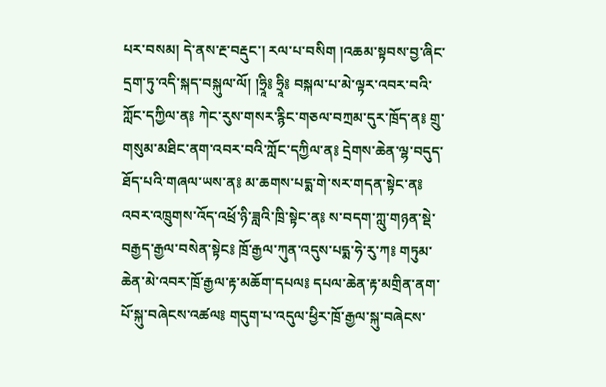པར་བསམ། དེ་ནས་རྔ་བརྡུང་། རལ་པ་བསིག །འཆམ་སྟབས་བྱ་ཞིང་དྲག་ཏུ་འདི་སྐད་བསྐུལ་ལོ། །ཧྲཱི༔ ཧྲཱི༔ བསྐལ་པ་མེ་ལྟར་འབར་བའི་ཀློང་དཀྱིལ་ན༔ ཀེང་རུས་གསར་རྙིང་གཅལ་བཀྲམ་དུར་ཁྲོད་ན༔ གྲུ་གསུམ་མཐིང་ནག་འབར་བའི་ཀློང་དཀྱིལ་ན༔ དྲེགས་ཆེན་ལྷ་བདུད་ཐོད་པའི་གཞལ་ཡས་ན༔ མ་ཆགས་པདྨ་གེ་སར་གདན་སྟེང་ན༔ འབར་འཁྲུགས་འོད་འཕྲོ་ཉི་ཟླའི་ཁྲི་སྟེང་ན༔ ས་བདག་ཀླུ་གཉན་སྡེ་བརྒྱད་རྒྱལ་བསེན་སྟེང༔ ཁྲོ་རྒྱལ་ཀུན་འདུས་པདྨ་ཧེ་རུ་ཀ༔ གཏུམ་ཆེན་མེ་འབར་ཁྲོ་རྒྱལ་རྟ་མཆོག་དཔལ༔ དཔལ་ཆེན་རྟ་མགྲིན་ནག་པོ་སྐུ་བཞེངས་འཚལ༔ གདུག་པ་འདུལ་ཕྱིར་ཁྲོ་རྒྱལ་སྐུ་བཞེངས་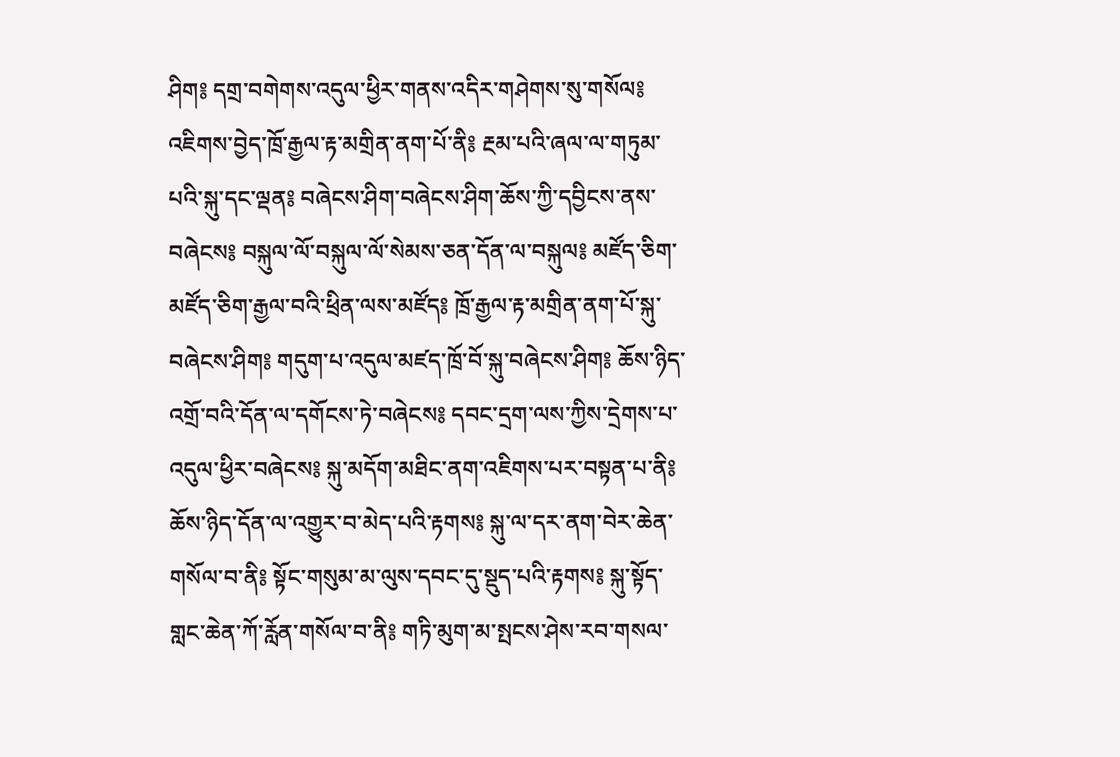ཤིག༔ དགྲ་བགེགས་འདུལ་ཕྱིར་གནས་འདིར་གཤེགས་སུ་གསོལ༔ འཇིགས་བྱེད་ཁྲོ་རྒྱལ་རྟ་མགྲིན་ནག་པོ་ནི༔ རྔམ་པའི་ཞལ་ལ་གཏུམ་པའི་སྐུ་དང་ལྡན༔ བཞེངས་ཤིག་བཞེངས་ཤིག་ཆོས་ཀྱི་དབྱིངས་ནས་བཞེངས༔ བསྐུལ་ལོ་བསྐུལ་ལོ་སེམས་ཅན་དོན་ལ་བསྐུལ༔ མཛོད་ཅིག་མཛོད་ཅིག་རྒྱལ་བའི་ཕྲིན་ལས་མཛོད༔ ཁྲོ་རྒྱལ་རྟ་མགྲིན་ནག་པོ་སྐུ་བཞེངས་ཤིག༔ གདུག་པ་འདུལ་མཛད་ཁྲོ་བོ་སྐུ་བཞེངས་ཤིག༔ ཆོས་ཉིད་འགྲོ་བའི་དོན་ལ་དགོངས་ཏེ་བཞེངས༔ དབང་དྲག་ལས་ཀྱིས་དྲེགས་པ་འདུལ་ཕྱིར་བཞེངས༔ སྐུ་མདོག་མཐིང་ནག་འཇིགས་པར་བསྟན་པ་ནི༔ ཆོས་ཉིད་དོན་ལ་འགྱུར་བ་མེད་པའི་རྟགས༔ སྐུ་ལ་དར་ནག་བེར་ཆེན་གསོལ་བ་ནི༔ སྟོང་གསུམ་མ་ལུས་དབང་དུ་སྡུད་པའི་རྟགས༔ སྐུ་སྟོད་གླང་ཆེན་ཀོ་རློན་གསོལ་བ་ནི༔ གཏི་མུག་མ་སྤངས་ཤེས་རབ་གསལ་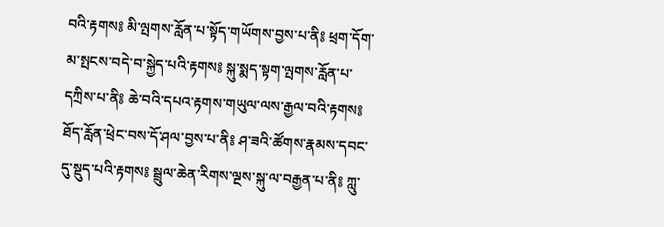བའི་རྟགས༔ མི་ལྤགས་རློན་པ་སྟོད་གཡོགས་བྱས་པ་ནི༔ ཕྲག་དོག་མ་སྤངས་བདེ་བ་སྐྱེད་པའི་རྟགས༔ སྐུ་སྨད་སྟག་ལྤགས་རློན་པ་དཀྲིས་པ་ནི༔ ཆེ་བའི་དཔའ་རྟགས་གཡུལ་ལས་རྒྱལ་བའི་རྟགས༔ ཐོད་རློན་ཕྲེང་བས་དོ་ཤལ་བྱས་པ་ནི༔ ཤ་ཟའི་ཚོགས་རྣམས་དབང་དུ་སྡུད་པའི་རྟགས༔ སྦྲུལ་ཆེན་རིགས་ལྔས་སྐུ་ལ་བརྒྱན་པ་ནི༔ ཀླུ་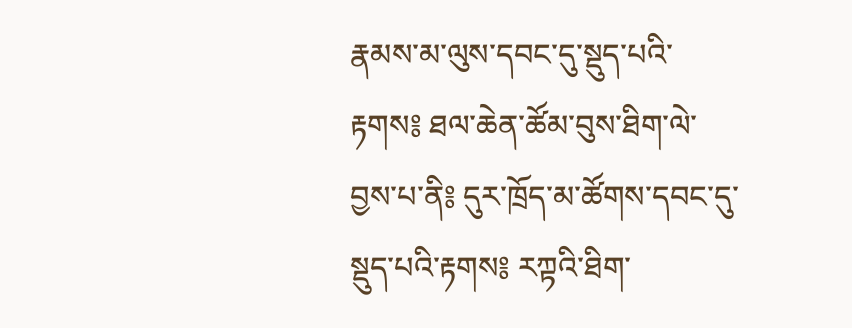རྣམས་མ་ལུས་དབང་དུ་སྡུད་པའི་རྟགས༔ ཐལ་ཆེན་ཚོམ་བུས་ཐིག་ལེ་བྱས་པ་ནི༔ དུར་ཁྲོད་མ་ཚོགས་དབང་དུ་སྡུད་པའི་རྟགས༔ རཀྟའི་ཐིག་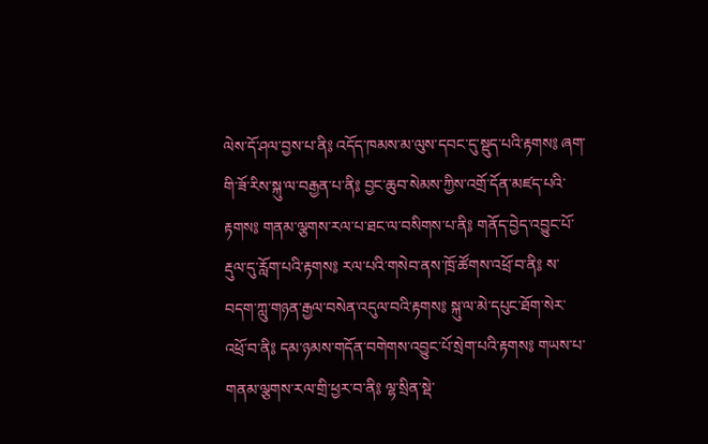ལེས་དོ་ཤལ་བྱས་པ་ནི༔ འདོད་ཁམས་མ་ལུས་དབང་དུ་སྡུད་པའི་རྟགས༔ ཞག་གི་ཟོ་རིས་སྐུ་ལ་བརྒྱན་པ་ནི༔ བྱང་ཆུབ་སེམས་ཀྱིས་འགྲོ་དོན་མཛད་པའི་རྟགས༔ གནམ་ལྕགས་རལ་པ་ཐང་ལ་བསིགས་པ་ནི༔ གནོད་བྱེད་འབྱུང་པོ་རྡུལ་དུ་རློག་པའི་རྟགས༔ རལ་པའི་གསེབ་ནས་ཁྲོ་ཚོགས་འཕྲོ་བ་ནི༔ ས་བདག་ཀླུ་གཉན་རྒྱལ་བསེན་འདུལ་བའི་རྟགས༔ སྐུ་ལ་མེ་དཔུང་ཐོག་སེར་འཕྲོ་བ་ནི༔ དམ་ཉམས་གདོན་བགེགས་འབྱུང་པོ་སྲེག་པའི་རྟགས༔ གཡས་པ་གནམ་ལྕགས་རལ་གྲི་ཕྱར་བ་ནི༔ ལྷ་སྲིན་སྡེ་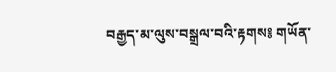བརྒྱད་མ་ལུས་བསྒྲལ་བའི་རྟགས༔ གཡོན་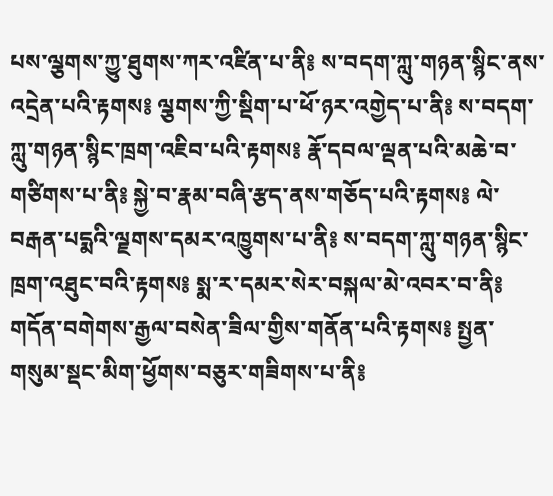པས་ལྕགས་ཀྱུ་ཐུགས་ཀར་འཛིན་པ་ནི༔ ས་བདག་ཀླུ་གཉན་སྙིང་ནས་འདྲེན་པའི་རྟགས༔ ལྕགས་ཀྱི་སྡིག་པ་ཕོ་ཉར་འགྱེད་པ་ནི༔ ས་བདག་ཀླུ་གཉན་སྙིང་ཁྲག་འཇིབ་པའི་རྟགས༔ རྣོ་དབལ་ལྡན་པའི་མཆེ་བ་གཙིགས་པ་ནི༔ སྐྱེ་བ་རྣམ་བཞི་རྩད་ནས་གཅོད་པའི་རྟགས༔ ལེ་བརྒན་པདྨའི་ལྗགས་དམར་འཁྱུགས་པ་ནི༔ ས་བདག་ཀླུ་གཉན་སྙིང་ཁྲག་འཐུང་བའི་རྟགས༔ སྨ་ར་དམར་སེར་བསྐལ་མེ་འབར་བ་ནི༔ གདོན་བགེགས་རྒྱལ་བསེན་ཟིལ་གྱིས་གནོན་པའི་རྟགས༔ སྤྱན་གསུམ་སྡང་མིག་ཕྱོགས་བཅུར་གཟིགས་པ་ནི༔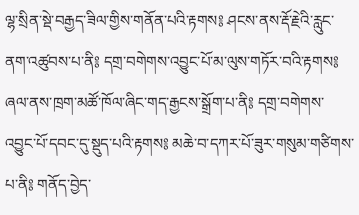ལྷ་སྲིན་སྡེ་བརྒྱད་ཟིལ་གྱིས་གནོན་པའི་རྟགས༔ ཤངས་ནས་རྡོ་རྗེའི་རླུང་ནག་འཚུབས་པ་ནི༔ དགྲ་བགེགས་འབྱུང་པོ་མ་ལུས་གཏོར་བའི་རྟགས༔ ཞལ་ནས་ཁྲག་མཚོ་ཁོལ་ཞིང་གད་རྒྱངས་སྒྲོག་པ་ནི༔ དགྲ་བགེགས་འབྱུང་པོ་དབང་དུ་སྡུད་པའི་རྟགས༔ མཆེ་བ་དཀར་པོ་ཟུར་གསུམ་གཙིགས་པ་ནི༔ གནོད་བྱེད་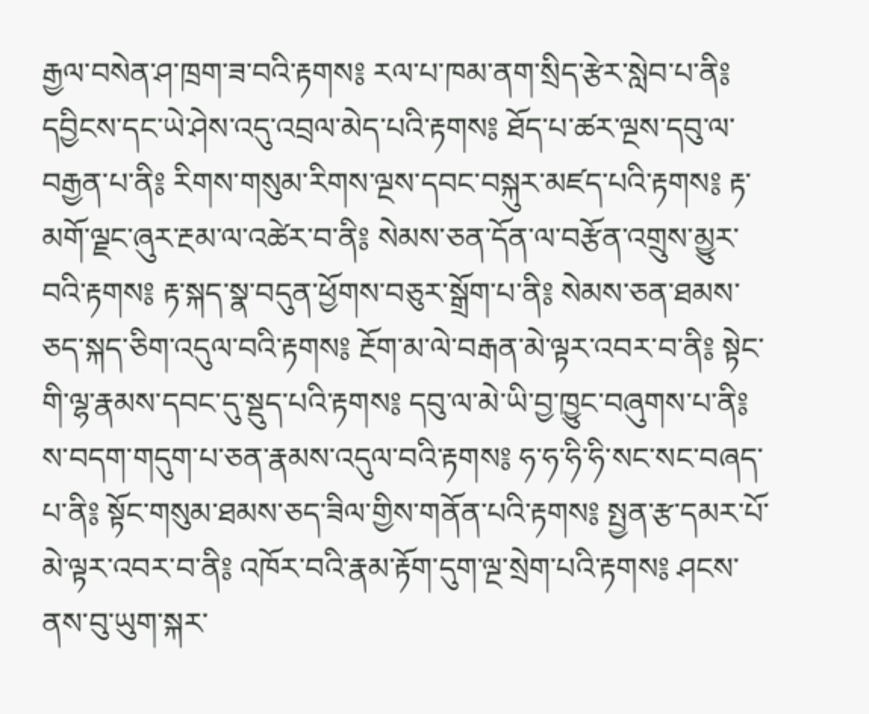རྒྱལ་བསེན་ཤ་ཁྲག་ཟ་བའི་རྟགས༔ རལ་པ་ཁམ་ནག་སྲིད་རྩེར་སླེབ་པ་ནི༔ དབྱིངས་དང་ཡེ་ཤེས་འདུ་འབྲལ་མེད་པའི་རྟགས༔ ཐོད་པ་ཚར་ལྔས་དབུ་ལ་བརྒྱན་པ་ནི༔ རིགས་གསུམ་རིགས་ལྔས་དབང་བསྐུར་མཛད་པའི་རྟགས༔ རྟ་མགོ་ལྗང་ཞུར་རྔམ་ལ་འཚེར་བ་ནི༔ སེམས་ཅན་དོན་ལ་བརྩོན་འགྲུས་མྱུར་བའི་རྟགས༔ རྟ་སྐད་སྣ་བདུན་ཕྱོགས་བཅུར་སྒྲོག་པ་ནི༔ སེམས་ཅན་ཐམས་ཅད་སྐད་ཅིག་འདུལ་བའི་རྟགས༔ རྔོག་མ་ལེ་བརྒན་མེ་ལྟར་འབར་བ་ནི༔ སྟེང་གི་ལྷ་རྣམས་དབང་དུ་སྡུད་པའི་རྟགས༔ དབུ་ལ་མེ་ཡི་བྱ་ཁྱུང་བཞུགས་པ་ནི༔ ས་བདག་གདུག་པ་ཅན་རྣམས་འདུལ་བའི་རྟགས༔ ཧ་ཧ་ཧི་ཧི་སང་སང་བཞད་པ་ནི༔ སྟོང་གསུམ་ཐམས་ཅད་ཟིལ་གྱིས་གནོན་པའི་རྟགས༔ སྤྱན་རྩ་དམར་པོ་མེ་ལྟར་འབར་བ་ནི༔ འཁོར་བའི་རྣམ་རྟོག་དུག་ལྔ་སྲེག་པའི་རྟགས༔ ཤངས་ནས་བུ་ཡུག་སྐར་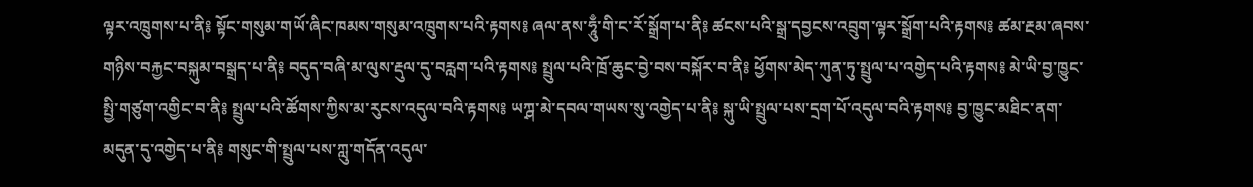ལྟར་འཁྲུགས་པ་ནི༔ སྟོང་གསུམ་གཡོ་ཞིང་ཁམས་གསུམ་འཁྲུགས་པའི་རྟགས༔ ཞལ་ནས་ཧཱུྃ་གི་ང་རོ་སྒྲོག་པ་ནི༔ ཚངས་པའི་སྒྲ་དབྱངས་འབྲུག་ལྟར་སྒྲོག་པའི་རྟགས༔ ཚམ་རྔམ་ཞབས་གཉིས་བརྐྱང་བསྐུམ་བསྒྲད་པ་ནི༔ བདུད་བཞི་མ་ལུས་རྡུལ་དུ་བརླག་པའི་རྟགས༔ སྤྲུལ་པའི་ཁྲོ་ཆུང་བྱེ་བས་བསྐོར་བ་ནི༔ ཕྱོགས་མེད་ཀུན་ཏུ་སྤྲུལ་པ་འགྱེད་པའི་རྟགས༔ མེ་ཡི་བྱ་ཁྱུང་སྤྱི་གཙུག་འགྱིང་བ་ནི༔ སྤྲུལ་པའི་ཚོགས་ཀྱིས་མ་རུངས་འདུལ་བའི་རྟགས༔ ཡཀྴ་མེ་དབལ་གཡས་སུ་འགྱེད་པ་ནི༔ སྐུ་ཡི་སྤྲུལ་པས་དྲག་པོ་འདུལ་བའི་རྟགས༔ བྱ་ཁྱུང་མཐིང་ནག་མདུན་དུ་འགྱེད་པ་ནི༔ གསུང་གི་སྤྲུལ་པས་ཀླུ་གདོན་འདུལ་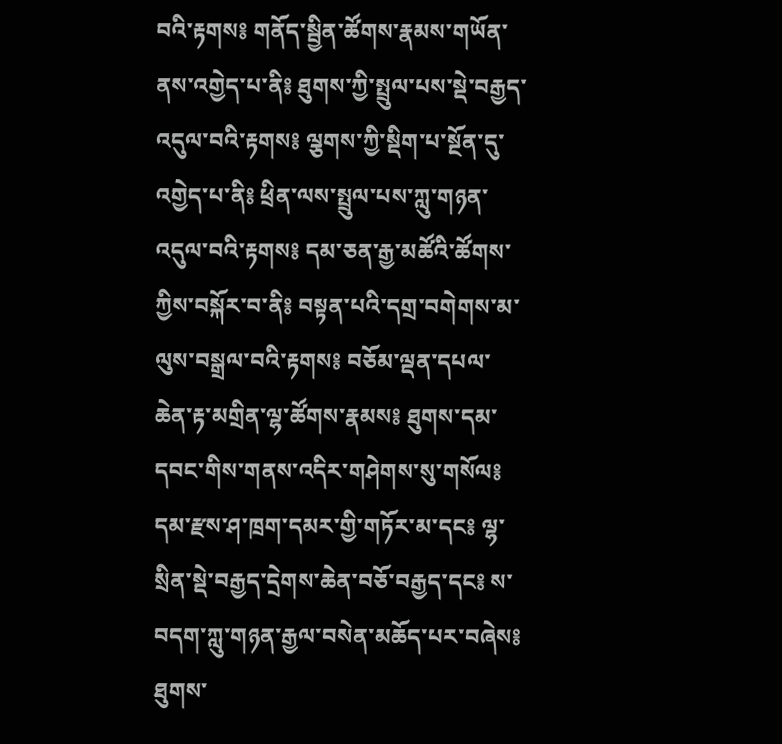བའི་རྟགས༔ གནོད་སྦྱིན་ཚོགས་རྣམས་གཡོན་ནས་འགྱེད་པ་ནི༔ ཐུགས་ཀྱི་སྤྲུལ་པས་སྡེ་བརྒྱད་འདུལ་བའི་རྟགས༔ ལྕགས་ཀྱི་སྡིག་པ་སྔོན་དུ་འགྱེད་པ་ནི༔ ཕྲིན་ལས་སྤྲུལ་པས་ཀླུ་གཉན་འདུལ་བའི་རྟགས༔ དམ་ཅན་རྒྱ་མཚོའི་ཚོགས་ཀྱིས་བསྐོར་བ་ནི༔ བསྟན་པའི་དགྲ་བགེགས་མ་ལུས་བསྒྲལ་བའི་རྟགས༔ བཅོམ་ལྡན་དཔལ་ཆེན་རྟ་མགྲིན་ལྷ་ཚོགས་རྣམས༔ ཐུགས་དམ་དབང་གིས་གནས་འདིར་གཤེགས་སུ་གསོལ༔ དམ་རྫས་ཤ་ཁྲག་དམར་གྱི་གཏོར་མ་དང༔ ལྷ་སྲིན་སྡེ་བརྒྱད་དྲེགས་ཆེན་བཅོ་བརྒྱད་དང༔ ས་བདག་ཀླུ་གཉན་རྒྱལ་བསེན་མཆོད་པར་བཞེས༔ ཐུགས་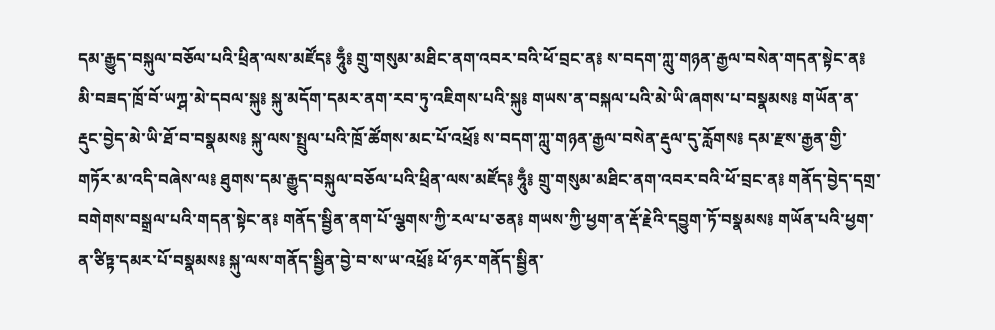དམ་རྒྱུད་བསྐུལ་བཅོལ་པའི་ཕྲིན་ལས་མཛོད༔ ཧཱུྃ༔ གྲུ་གསུམ་མཐིང་ནག་འབར་བའི་ཕོ་བྲང་ན༔ ས་བདག་ཀླུ་གཉན་རྒྱལ་བསེན་གདན་སྟེང་ན༔ མི་བཟད་ཁྲོ་བོ་ཡཀྴ་མེ་དབལ་སྐུ༔ སྐུ་མདོག་དམར་ནག་རབ་ཏུ་འཇིགས་པའི་སྐུ༔ གཡས་ན་བསྐལ་པའི་མེ་ཡི་ཞགས་པ་བསྣམས༔ གཡོན་ན་རྡུང་བྱེད་མེ་ཡི་ཐོ་བ་བསྣམས༔ སྐུ་ལས་སྤྲུལ་པའི་ཁྲོ་ཚོགས་མང་པོ་འཕྲོ༔ ས་བདག་ཀླུ་གཉན་རྒྱལ་བསེན་རྡུལ་དུ་རློགས༔ དམ་རྫས་རྒྱན་གྱི་གཏོར་མ་འདི་བཞེས་ལ༔ ཐུགས་དམ་རྒྱུད་བསྐུལ་བཅོལ་པའི་ཕྲིན་ལས་མཛོད༔ ཧཱུྃ༔ གྲུ་གསུམ་མཐིང་ནག་འབར་བའི་ཕོ་བྲང་ན༔ གནོད་བྱེད་དགྲ་བགེགས་བསྒྲལ་པའི་གདན་སྟེང་ན༔ གནོད་སྦྱིན་ནག་པོ་ལྕགས་ཀྱི་རལ་པ་ཅན༔ གཡས་ཀྱི་ཕྱག་ན་རྡོ་རྗེའི་དབྱུག་ཏོ་བསྣམས༔ གཡོན་པའི་ཕྱག་ན་ཙིཏྟ་དམར་པོ་བསྣམས༔ སྐུ་ལས་གནོད་སྦྱིན་བྱེ་བ་ས་ཡ་འཕྲོ༔ ཕོ་ཉར་གནོད་སྦྱིན་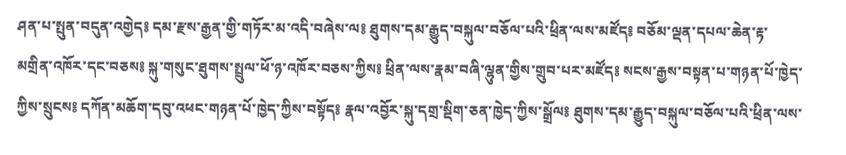ཤན་པ་སྤུན་བདུན་འགྱེད༔ དམ་རྫས་རྒྱན་གྱི་གཏོར་མ་འདི་བཞེས་ལ༔ ཐུགས་དམ་རྒྱུད་བསྐུལ་བཅོལ་པའི་ཕྲིན་ལས་མཛོད༔ བཅོམ་ལྡན་དཔལ་ཆེན་རྟ་མགྲིན་འཁོར་དང་བཅས༔ སྐུ་གསུང་ཐུགས་སྤྲུལ་ཕོ་ཉ་འཁོར་བཅས་ཀྱིས༔ ཕྲིན་ལས་རྣམ་བཞི་ལྷུན་གྱིས་གྲུབ་པར་མཛོད༔ སངས་རྒྱས་བསྟན་པ་གཉན་པོ་ཁྱེད་ཀྱིས་སྲུངས༔ དཀོན་མཆོག་དབུ་འཕང་གཉན་པོ་ཁྱེད་ཀྱིས་བསྟོད༔ རྣལ་འབྱོར་སྐུ་དགྲ་སྡིག་ཅན་ཁྱེད་ཀྱིས་སྒྲོལ༔ ཐུགས་དམ་རྒྱུད་བསྐུལ་བཅོལ་པའི་ཕྲིན་ལས་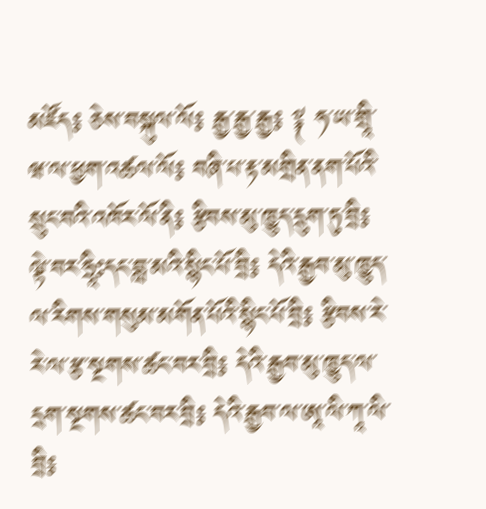མཛོད༔ ཅེས་བསྐུལ་ལོ༔ རྒྱ་རྒྱ་རྒྱ༔ ༈ ཧ་ཡ་གྲཱི་ཝ་ལ་ཕྱག་འཚལ་ལོ༔ བཞི་པ་རྟ་མགྲིན་ནག་པོའི་སྲུང་བའི་འཁོར་ལོ་ནི༔ རྩིབས་མུ་ཁྱུད་དྲུག་ཏུ་བྲི༔ ལྟེ་བར་ཧྲཱིཿདང་བླ་མའི་སྙིང་པོ་བྲི༔ དེའི་རྒྱབ་མུ་ཁྱུད་ལ་རིགས་གསུམ་མགོན་པོའི་སྙིང་པོ་བྲི༔ རྩིབས་རེ་རེ་ལ་རྩ་སྔགས་ཚང་བར་བྲི༔ དེའི་རྒྱབ་མུ་ཁྱུད་ལ་དྲག་སྔགས་ཚང་བར་བྲི༔ དེའི་རྒྱབ་ལ་ཨཱ་ལི་ཀཱ་ལི་བྲི༔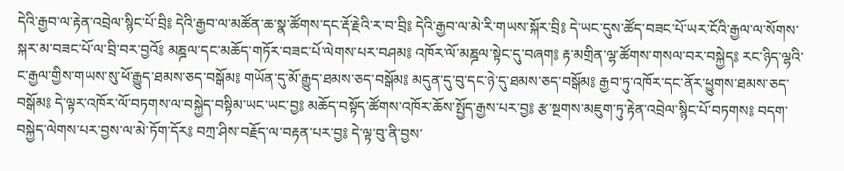དེའི་རྒྱབ་ལ་རྟེན་འབྲེལ་སྙིང་པོ་བྲི༔ དེའི་རྒྱབ་ལ་མཚོན་ཆ་སྣ་ཚོགས་དང་རྡོ་རྗེའི་ར་བ་བྲི༔ དེའི་རྒྱབ་ལ་མེ་རི་གཡས་སྐོར་བྲི༔ དེ་ཡང་དུས་ཚོད་བཟང་པོ་ཡར་ངོའི་རྒྱལ་ལ་སོགས་སྐར་མ་བཟང་པོ་ལ་བྲི་བར་བྱའོ༔ མཎྜལ་དང་མཆོད་གཏོར་བཟང་པོ་ལེགས་པར་བཤམ༔ འཁོར་ལོ་མཎྜལ་སྟེང་དུ་བཞག༔ རྟ་མགྲིན་ལྷ་ཚོགས་གསལ་བར་བསྐྱེད༔ རང་ཉིད་ལྷའི་ང་རྒྱལ་གྱིས་གཡས་སུ་ཕོ་རྒྱུད་ཐམས་ཅད་བསྒོམ༔ གཡོན་དུ་མོ་རྒྱུད་ཐམས་ཅད་བསྒོམ༔ མདུན་དུ་བུ་དང་ཉེ་དུ་ཐམས་ཅད་བསྒོམ༔ རྒྱབ་ཏུ་འཁོར་དང་ནོར་ཕྱུགས་ཐམས་ཅད་བསྒོམ༔ དེ་ལྟར་འཁོར་ལོ་བཏགས་ལ་བསྐྱེད་བསྟིམ་ཡང་ཡང་བྱ༔ མཆོད་བསྟོད་ཚོགས་འཁོར་ཆོས་སྤྱོད་རྒྱས་པར་བྱ༔ རྩ་སྔགས་མཇུག་ཏུ་རྟེན་འབྲེལ་སྙིང་པོ་བཏགས༔ བདག་བསྐྱེད་ལེགས་པར་བྱས་ལ་མེ་ཏོག་དོར༔ བཀྲ་ཤིས་བརྗོད་ལ་བརྟན་པར་བྱ༔ དེ་ལྟ་བུ་ནི་བྱས་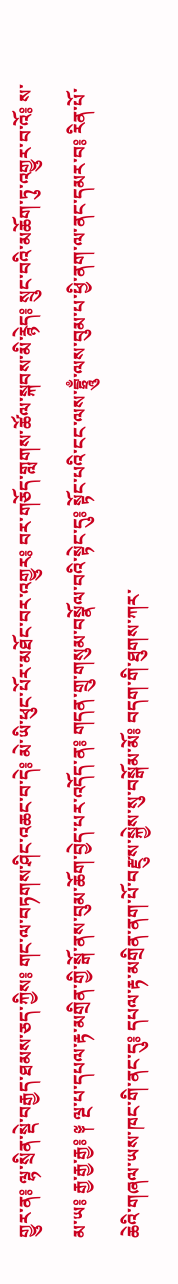གྱུར་ན༔ ལྷ་སྲིན་སྡེ་བརྒྱད་ཐམས་ཅད་ཀྱིས༔ གང་ལ་བཏགས་ཤིང་འཆང་བ་དེ༔ མེ་ཡི་ཕུང་པོར་མཐོང་བར་འགྱུར༔ བར་གཅོད་གླགས་ཚོལ་སྐབས་མི་རྙེད༔ སྲུང་བའི་མཆོག་ཏུ་འགྱུར་བ་འོ༔ ས་མ་ཡ༔ རྒྱ་རྒྱ་རྒྱ༔ ༈ ལྔ་པ་དཔལ་རྟ་མགྲིན་གྱི་སྒོ་ནས་བུམ་ཆོག་བྱེད་པར་འདོད་ན༔ གདན་གྲུ་གསུམ་བསྣོལ་བའི་སྟེང་དུ༔ སྟོང་པའི་ངང་ལས་བྷྲཱུྃ་ལས་བུམ་པ་ཕྱི་ནག་ལ་ནང་དམར་བ༔ རིན་པོ་ཆེའི་གཞལ་ཡས་ཁང་གི་ནང་དུ༔ དཔལ་རྟ་མགྲིན་ནག་པོ་བརྫུས་སྐྱེས་སུ་བསྒོམ་མོ༔ བདག་གི་ཐུགས་ཀར་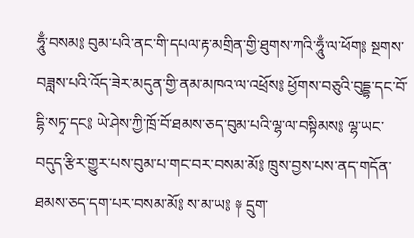ཧཱུྃ་བསམ༔ བུམ་པའི་ནང་གི་དཔལ་རྟ་མགྲིན་གྱི་ཐུགས་ཀའི་ཧཱུྃ་ལ་ཕོག༔ སྔགས་བཟླས་པའི་འོད་ཟེར་མདུན་གྱི་ནམ་མཁའ་ལ་འཕྲོས༔ ཕྱོགས་བཅུའི་བུདྡྷ་དང་བོ་དྷི་སཏྭ་དང༔ ཡེ་ཤེས་ཀྱི་ཁྲོ་བོ་ཐམས་ཅད་བུམ་པའི་ལྷ་ལ་བསྟིམས༔ ལྷ་ཡང་བདུད་རྩིར་གྱུར་པས་བུམ་པ་གང་བར་བསམ་མོ༔ ཁྲུས་བྱས་པས་ནད་གདོན་ཐམས་ཅད་དག་པར་བསམ་མོ༔ ས་མ་ཡ༔ ༈ དྲུག་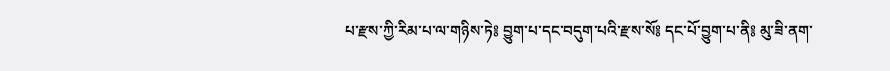པ་རྫས་ཀྱི་རིམ་པ་ལ་གཉིས་ཏེ༔ བྱུག་པ་དང་བདུག་པའི་རྫས་སོ༔ དང་པོ་བྱུག་པ་ནི༔ མུ་ཟི་ནག་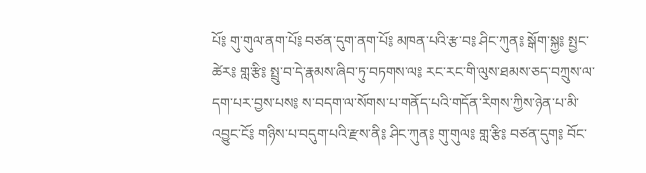པོ༔ གུ་གུལ་ནག་པོ༔ བཙན་དུག་ནག་པོ༔ མཁན་པའི་རྩ་བ༔ ཤིང་ཀུན༔ སྒོག་སྐྱ༔ སྤྱང་ཚེར༔ གླ་རྩི༔ སྤྲུ་བ་དེ་རྣམས་ཞིབ་ཏུ་བཏགས་ལ༔ རང་རང་གི་ལུས་ཐམས་ཅད་བཀྲུས་ལ་དག་པར་བྱས་པས༔ ས་བདག་ལ་སོགས་པ་གནོད་པའི་གདོན་རིགས་ཀྱིས་ཉེན་པ་མི་འབྱུང་ངོ༔ གཉིས་པ་བདུག་པའི་རྫས་ནི༔ ཤིང་ཀུན༔ གུ་གུལ༔ གླ་རྩི༔ བཙན་དུག༔ བོང་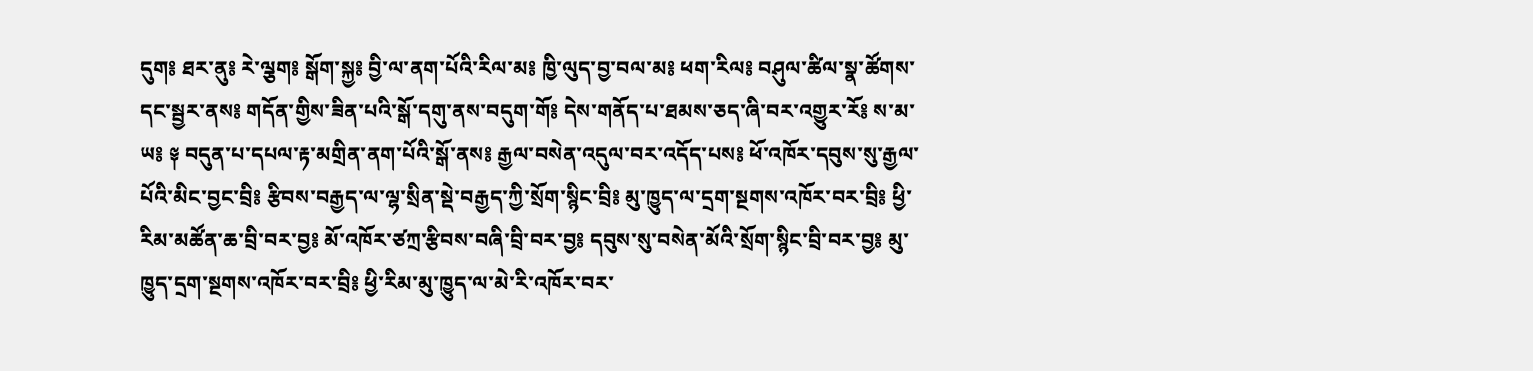དུག༔ ཐར་ནུ༔ རེ་ལྕག༔ སྒོག་སྐྱ༔ བྱི་ལ་ནག་པོའི་རིལ་མ༔ ཁྱི་ལུད་བྱ་བལ་མ༔ ཕག་རིལ༔ བཤུལ་ཚིལ་སྣ་ཚོགས་དང་སྦྱར་ནས༔ གདོན་གྱིས་ཟིན་པའི་སྒོ་དགུ་ནས་བདུག་གོ༔ དེས་གནོད་པ་ཐམས་ཅད་ཞི་བར་འགྱུར་རོ༔ ས་མ་ཡ༔ ༈ བདུན་པ་དཔལ་རྟ་མགྲིན་ནག་པོའི་སྒོ་ནས༔ རྒྱལ་བསེན་འདུལ་བར་འདོད་པས༔ ཕོ་འཁོར་དབུས་སུ་རྒྱལ་པོའི་མིང་བྱང་བྲི༔ རྩིབས་བརྒྱད་ལ་ལྷ་སྲིན་སྡེ་བརྒྱད་ཀྱི་སྲོག་སྙིང་བྲི༔ མུ་ཁྱུད་ལ་དྲག་སྔགས་འཁོར་བར་བྲི༔ ཕྱི་རིམ་མཚོན་ཆ་བྲི་བར་བྱ༔ མོ་འཁོར་ཙཀྲ་རྩིབས་བཞི་བྲི་བར་བྱ༔ དབུས་སུ་བསེན་མོའི་སྲོག་སྙིང་བྲི་བར་བྱ༔ མུ་ཁྱུད་དྲག་སྔགས་འཁོར་བར་བྲི༔ ཕྱི་རིམ་མུ་ཁྱུད་ལ་མེ་རི་འཁོར་བར་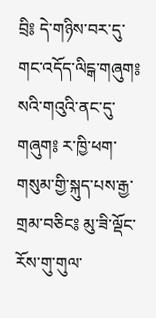བྲི༔ དེ་གཉིས་བར་དུ་གང་འདོད་ལིངྒ་གཞུག༔ སའི་གའུའི་ནང་དུ་གཞུག༔ ར་ཁྱི་ཕག་གསུམ་གྱི་སྐུད་པས་རྒྱ་གྲམ་བཅིང༔ མུ་ཟི་ལྡོང་རོས་གུ་གུལ་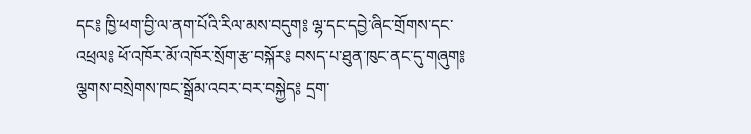དང༔ ཁྱི་ཕག་བྱི་ལ་ནག་པོའི་རིལ་མས་བདུག༔ ལྷ་དང་དབྱེ་ཞིང་གྲོགས་དང་འཕྲལ༔ ཕོ་འཁོར་མོ་འཁོར་སྲོག་རྩ་བསྐོར༔ བསད་པ་ཐུན་ཁུང་ནང་དུ་གཞུག༔ ལྕགས་བསྲེགས་ཁང་སྒྲོམ་འབར་བར་བསྐྱེད༔ དྲག་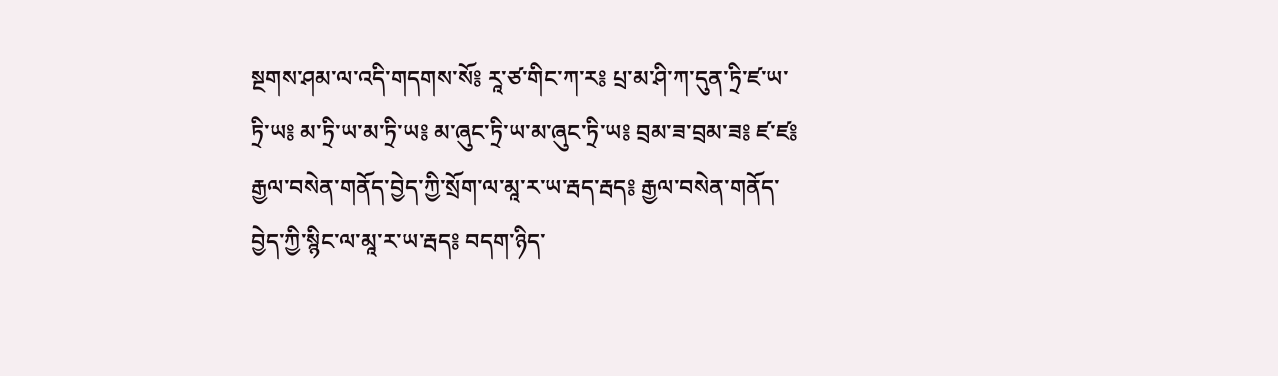སྔགས་ཤམ་ལ་འདི་གདགས་སོ༔ རཱ་ཙ་གིང་ཀ་ར༔ པྲ་མ་ཤི་ཀ་དུན་ཏྲི་ཛ་ཡ་ཏྲི་ཡ༔ མ་ཏྲི་ཡ་མ་ཏྲི་ཡ༔ མ་ཞུང་ཏྲི་ཡ་མ་ཞུང་ཏྲི་ཡ༔ བྲམ་ཟ་བྲམ་ཟ༔ ཛ་ཛ༔ རྒྱལ་བསེན་གནོད་བྱེད་ཀྱི་སྲོག་ལ་མཱ་ར་ཡ་རྦད་རྦད༔ རྒྱལ་བསེན་གནོད་བྱེད་ཀྱི་སྙིང་ལ་མཱ་ར་ཡ་རྦད༔ བདག་ཉིད་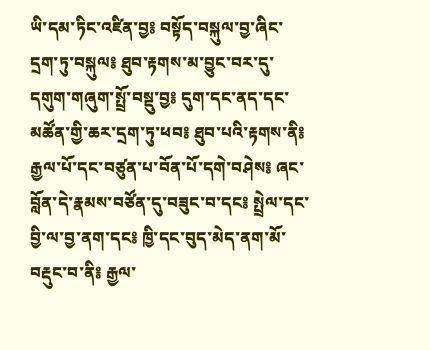ཡི་དམ་ཏིང་འཛིན་བྱ༔ བསྟོད་བསྐུལ་བྱ་ཞིང་དྲག་ཏུ་བསྐུལ༔ ཐུབ་རྟགས་མ་བྱུང་བར་དུ་དགུག་གཞུག་སྤྲོ་བསྡུ་བྱ༔ དུག་དང་ནད་དང་མཚོན་གྱི་ཆར་དྲག་ཏུ་ཕབ༔ ཐུབ་པའི་རྟགས་ནི༔ རྒྱལ་པོ་དང་བཙུན་པ་བོན་པོ་དགེ་བཤེས༔ ཞང་བློན་དེ་རྣམས་བཙོན་དུ་བཟུང་བ་དང༔ སྤྲེལ་དང་བྱི་ལ་བྱ་ནག་དང༔ ཁྱི་དང་བུད་མེད་ནག་མོ་བརྡུང་བ་ནི༔ རྒྱལ་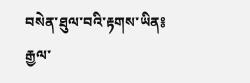བསེན་ཐུལ་བའི་རྟགས་ཡིན༔ རྒྱལ་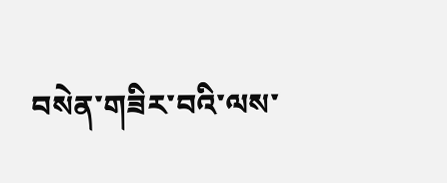བསེན་གཟིར་བའི་ལས་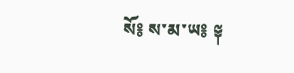སོ༔ ས་མ་ཡ༔ ༈